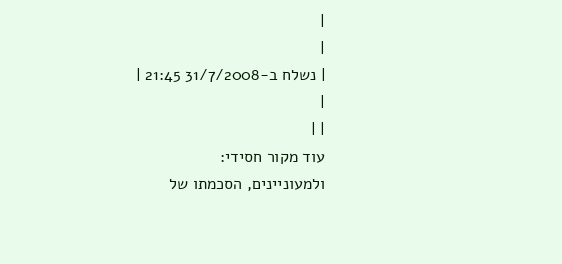|
|
| נשלח ב-31/7/2008 21:45 |
|
| |
עוד מקור חסידי:
ולמעוניינים, הסכמתו של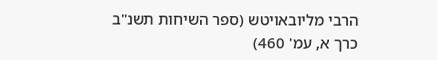הרבי מליובאויטש (ספר השיחות תשנ"ב כרך א, עמ' 460)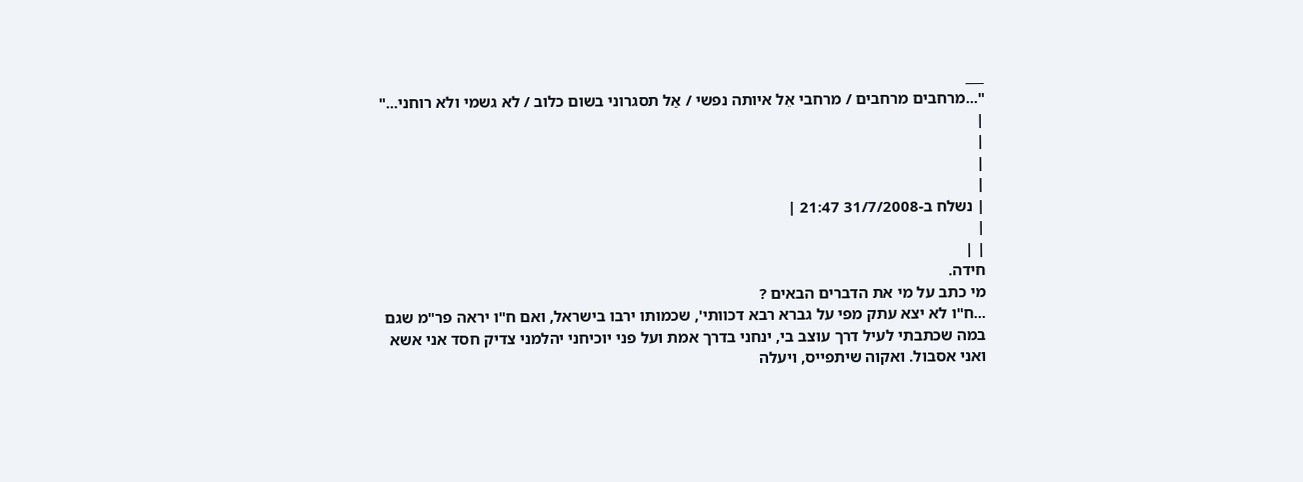___
"...מרחבים מרחבים / מרחבי אֵל איותה נפשי / אַל תסגרוני בשום כלוב / לא גשמי ולא רוחני..."
|
|
|
|
| נשלח ב-31/7/2008 21:47 |
|
| |
חידה.
מי כתב על מי את הדברים הבאים ?
...ח"ו לא יצא עתק מפי על גברא רבא דכוותי', שכמותו ירבו בישראל, ואם ח"ו יראה פר"מ שגם במה שכתבתי לעיל דרך עוצב בי, ינחני בדרך אמת ועל פני יוכיחני יהלמני צדיק חסד אני אשא ואני אסבול. ואקוה שיתפייס, ויעלה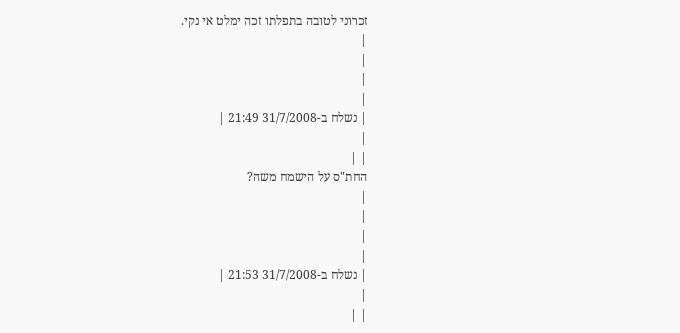זכרוני לטובה בתפלתו זכה ימלט אי נקי.
|
|
|
|
| נשלח ב-31/7/2008 21:49 |
|
| |
החת"ס על הישמח משה?
|
|
|
|
| נשלח ב-31/7/2008 21:53 |
|
| |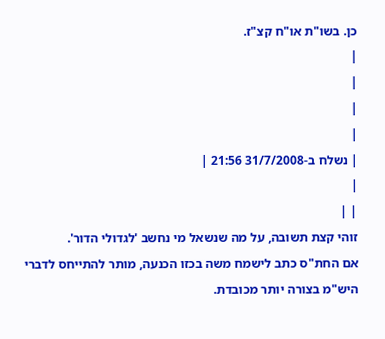כן. בשו"ת או"ח קצ"ז.
|
|
|
|
| נשלח ב-31/7/2008 21:56 |
|
| |
זוהי קצת תשובה, על מה שנשאל מי נחשב 'לגדולי הדור'.
אם החת"ס כתב לישמח משה בכזו הכנעה, מותר להתייחס לדברי היש"מ בצורה יותר מכובדת.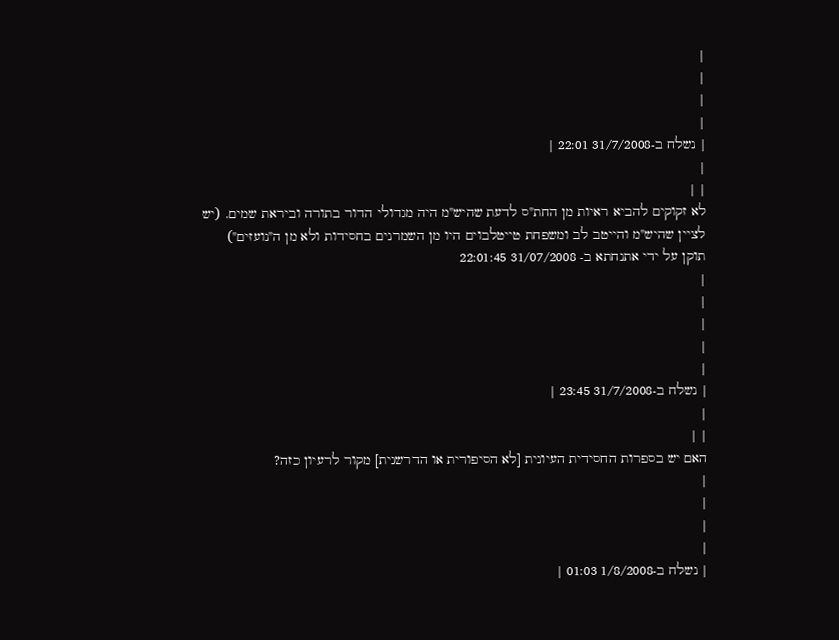|
|
|
|
| נשלח ב-31/7/2008 22:01 |
|
| |
לא זקוקים להביא ראיות מן החת"ס לדעת שהיש"מ היה מגדולי הדור בתורה וביראת שמים. (יש לציין שהיש"מ והייטב לב ומשפחת טייטלבוים היו מן השמרנים בחסידות ולא מן ה"נועזים")
תוקן על ידי אתנחתא ב- 31/07/2008 22:01:45
|
|
|
|
|
| נשלח ב-31/7/2008 23:45 |
|
| |
האם יש בספרות החסידית העיונית [לא הסיפורית או הדרשנית] מקור לרעיון כזה?
|
|
|
|
| נשלח ב-1/8/2008 01:03 |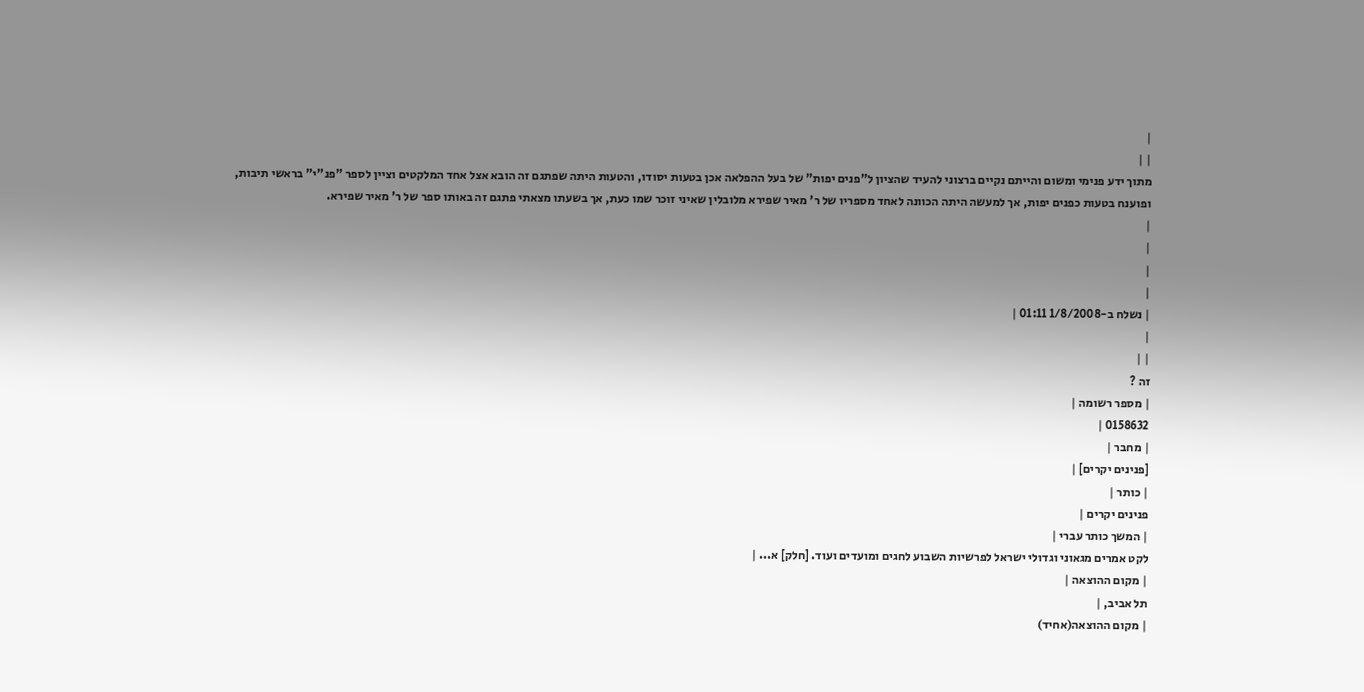|
| |
מתוך ידע פנימי ומשום והייתם נקיים ברצוני להעיד שהציון ל"פנים יפות" של בעל ההפלאה אכן בטעות יסודו, והטעות היתה שפתגם זה הובא אצל אחד המלקטים וציין לספר "פנ"י" בראשי תיבות, ופוענח בטעות כפנים יפות, אך למעשה היתה הכוונה לאחד מספריו של ר' מאיר שפירא מלובלין שאיני זוכר שמו כעת, אך בשעתו מצאתי פתגם זה באותו ספר של ר' מאיר שפירא.
|
|
|
|
| נשלח ב-1/8/2008 01:11 |
|
| |
זה ?
| מספר רשומה |
0158632 |
| מחבר |
[פנינים יקרים] |
| כותר |
פנינים יקרים |
| המשך כותר עברי |
לקט אמרים מגאוני וגדולי ישראל לפרשיות השבוע לחגים ומועדים ועוד. [חלק] א... |
| מקום ההוצאה |
תל אביב, |
| מקום ההוצאה(אחיד)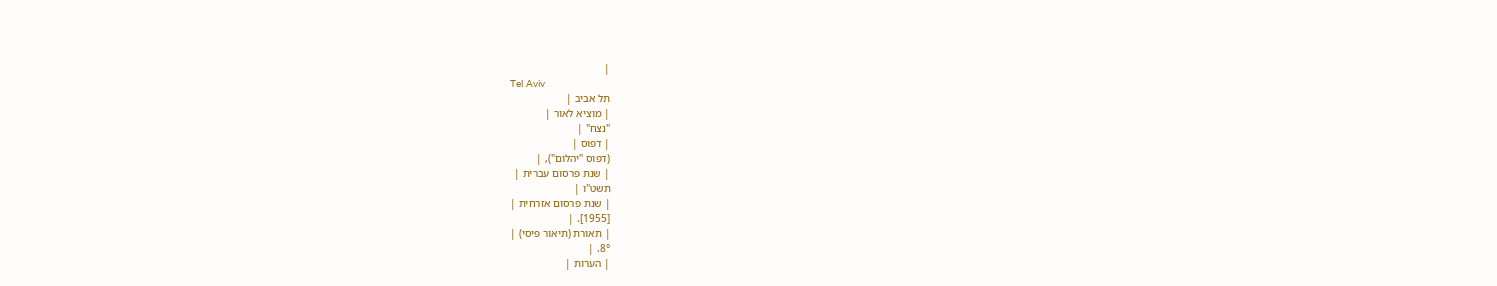|
Tel Aviv
תל אביב |
| מוציא לאור |
"נצח" |
| דפוס |
(דפוס "יהלום"), |
| שנת פרסום עברית |
תשט"ו |
| שנת פרסום אזרחית |
[1955]. |
| תאורת (תיאור פיסי) |
8°. |
| הערות |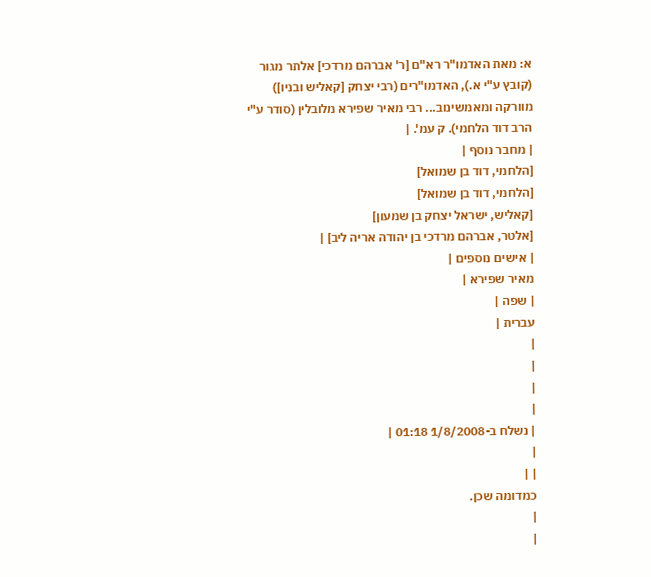א: מאת האדמו"ר רא"ם [ר' אברהם מרדכי] אלתר מגור (קובץ ע"י א.), האדמו"רים (רבי יצחק [קאליש ובניו]) מוורקה ומאמשינוב... רבי מאיר שפירא מלובלין (סודר ע"י הרב דוד הלחמי). ק עמ'. |
| מחבר נוסף |
[הלחמי, דוד בן שמואל]
[הלחמי, דוד בן שמואל]
[קאליש, ישראל יצחק בן שמעון]
[אלטר, אברהם מרדכי בן יהודה אריה ליב] |
| אישים נוספים |
מאיר שפירא |
| שפה |
עברית |
|
|
|
|
| נשלח ב-1/8/2008 01:18 |
|
| |
כמדומה שכן.
|
|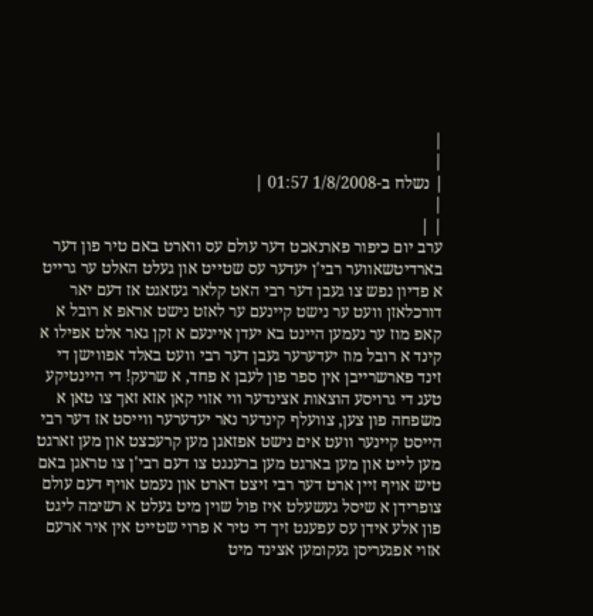|
|
| נשלח ב-1/8/2008 01:57 |
|
| |
ערב יום כיפור פארנאכט דער עולם עס ווארט באם טיר פון דער בארדיטשאווער רבי'ן יעדער עס שטייט און געלט האלט ער גרייט א פדיון נפש צו געבן דער רבי האט קלאר געזאגט אז דעם יאר דורכלאזן וועט ער נישט קיינעם ער לאזט נישט אראפ א רובל א קאפ מוז ער נעמען היינט בא יעדן איינעם א זקן גאר אלט אפילו א קינד א רובל מוז יעדערער געבן דער רבי וועט באלד אפווישן די זינד פארשרייבן אין ספר פון לעבן א פחד, א שרעק! די היינטיקע טעג די גרויסע הוצאות אצינדער ווי אזוי קאן אזא זאך צו טאן א משפחה פון צען, צוועלף קינדער נאר יעדערער ווייסט אז דער רבי הייסט קיינער וועט אים נישט אפזאגן מען קרעכצט און מען זארגט מען לייט און מען בארגט מען ברענגט צו דעם רבי'ן צו טראגן באם טיש אויף זיין ארט דער רבי זיצט דארט און נעמט אויף דעם עולם צופרידן א שיסל געשעלט איז פול שוין מיט געלט א רשימה ליגט פון אלע אידן עס עפענט זיך די טיר א פרוי שטייט אין איר ארעם אזוי אפגעריסן געקומען אצינד מיט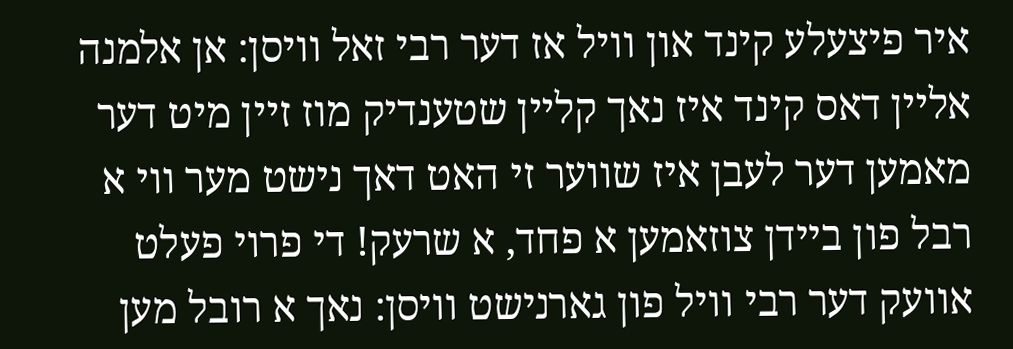איר פיצעלע קינד און וויל אז דער רבי זאל וויסן: אן אלמנה אליין דאס קינד איז נאך קליין שטענדיק מוז זיין מיט דער מאמען דער לעבן איז שווער זי האט דאך נישט מער ווי א רבל פון ביידן צוזאמען א פחד, א שרעק! די פרוי פעלט אוועק דער רבי וויל פון גארנישט וויסן: נאך א רובל מען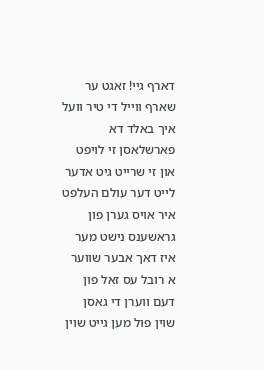דארף גיי! זאגט ער שארף ווייל די טיר וועל איך באלד דא פארשלאסן זי לויפט און זי שרייט גיט אדער לייט דער עולם העלפט איר אויס גערן פון גראשענס נישט מער איז דאך אבער שווער א רובל עס זאל פון דעם ווערן די גאסן שוין פול מען גייט שוין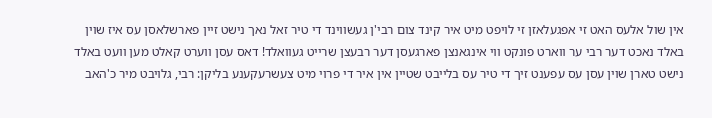אין שול אלעס האט זי אפגעלאזן זי לויפט מיט איר קינד צום רבי'ן געשווינד די טיר זאל נאך נישט זיין פארשלאסן עס איז שוין באלד נאכט דער רבי ער ווארט פונקט ווי אינגאנצן פארגעסן דער רבעצן שרייט געוואלד! דאס עסן ווערט קאלט מען וועט באלד נישט טארן שוין עסן עס עפענט זיך די טיר עס בלייבט שטיין אין איר די פרוי מיט צעשרעקענע בליקן: רבי, גלויבט מיר כ'האב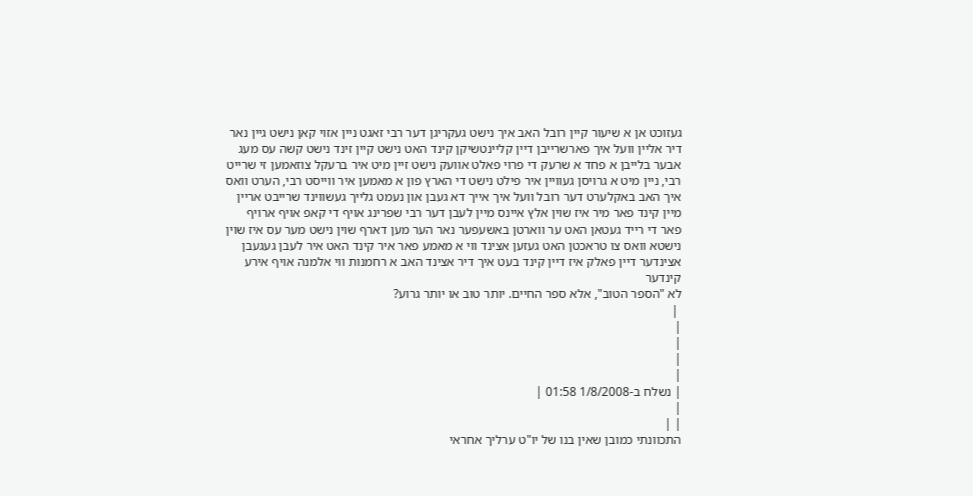געזוכט אן א שיעור קיין רובל האב איך נישט געקריגן דער רבי זאגט ניין אזוי קאן נישט גיין נאר דיר אליין וועל איך פארשרייבן דיין קליינטשיקן קינד האט נישט קיין זינד נישט קשה עס מעג אבער בלייבן א פחד א שרעק די פרוי פאלט אוועק נישט זיין מיט איר ברעקל צוזאמען זי שרייט רבי, ניין מיט א גרויסן געוויין איר פילט נישט די הארץ פון א מאמען איר ווייסט רבי, הערט וואס איך האב באקלערט דער רובל וועל איך אייך דא געבן און נעמט גלייך געשווינד שרייבט אריין מיין קינד פאר מיר איז שוין אלץ איינס מיין לעבן דער רבי שפרינג אויף די קאפ אויף ארויף פאר די רייד געטאן האט ער ווארטן באשעפער נאר הער מען דארף שוין נישט מער עס איז שוין נישטא וואס צו טראכטן האט געזען אצינד ווי א מאמע פאר איר קינד האט איר לעבן געגעבן אצינדער דיין פאלק איז דיין קינד בעט איך דיר אצינד האב א רחמנות ווי אלמנה אויף אירע קינדער
לא "הספר הטוב", אלא ספר החיים. יותר טוב או יותר גרוע?
 |
|
|
|
|
| נשלח ב-1/8/2008 01:58 |
|
| |
התכוונתי כמובן שאין בנו של יו"ט ערליך אחראי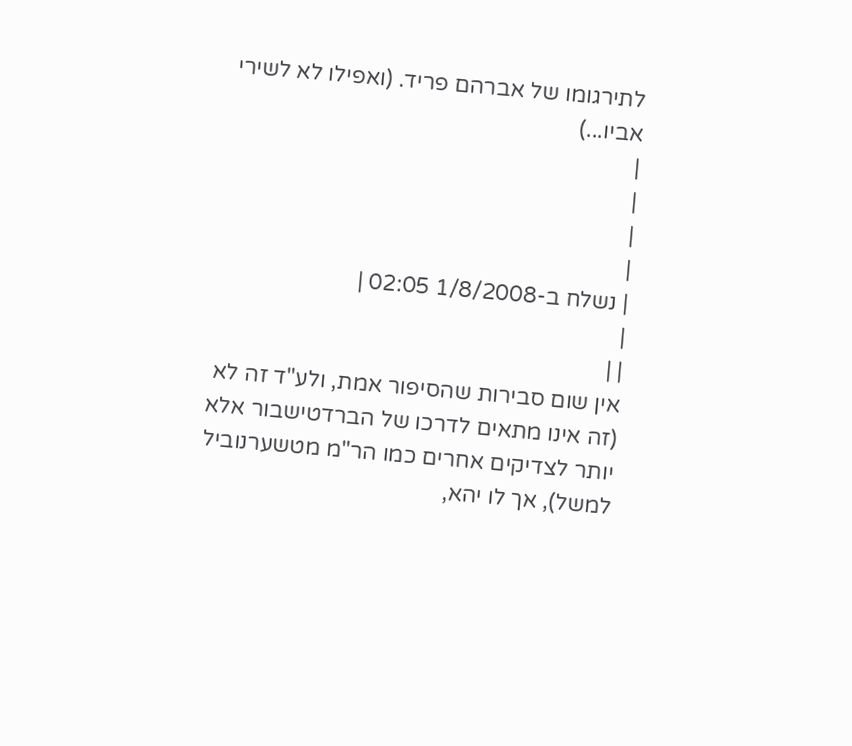לתירגומו של אברהם פריד. (ואפילו לא לשירי אביו...)
|
|
|
|
| נשלח ב-1/8/2008 02:05 |
|
| |
אין שום סבירות שהסיפור אמת, ולע"ד זה לא (זה אינו מתאים לדרכו של הברדטישבור אלא יותר לצדיקים אחרים כמו הר"מ מטשערנוביל למשל), אך לו יהא,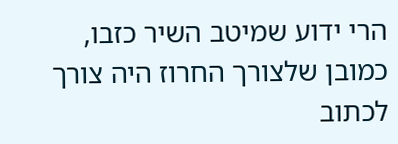הרי ידוע שמיטב השיר כזבו, כמובן שלצורך החרוז היה צורך לכתוב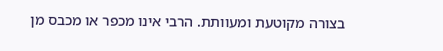בצורה מקוטעת ומעוותת. הרבי אינו מכפר או מכבס מן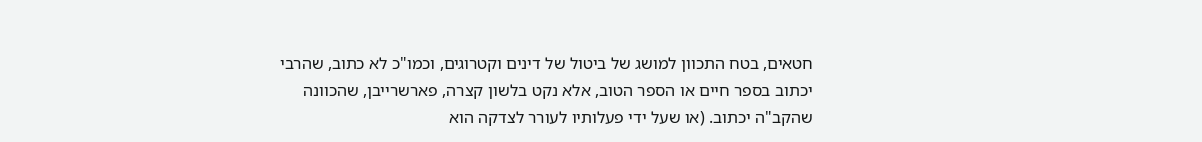חטאים, בטח התכוון למושג של ביטול של דינים וקטרוגים, וכמו"כ לא כתוב, שהרבי יכתוב בספר חיים או הספר הטוב, אלא נקט בלשון קצרה, פארשרייבן, שהכוונה שהקב"ה יכתוב. (או שעל ידי פעלותיו לעורר לצדקה הוא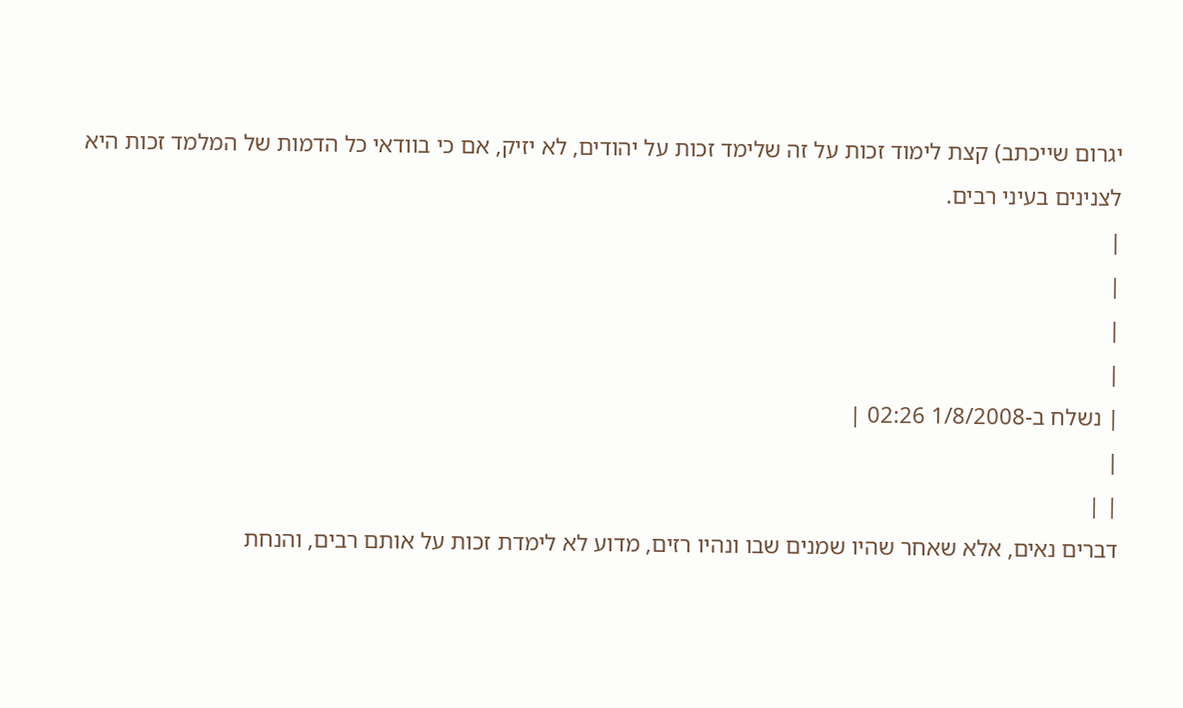יגרום שייכתב) קצת לימוד זכות על זה שלימד זכות על יהודים, לא יזיק, אם כי בוודאי כל הדמות של המלמד זכות היא לצנינים בעיני רבים.
|
|
|
|
| נשלח ב-1/8/2008 02:26 |
|
| |
דברים נאים, אלא שאחר שהיו שמנים שבו ונהיו רזים, מדוע לא לימדת זכות על אותם רבים, והנחת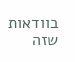בוודאות שזה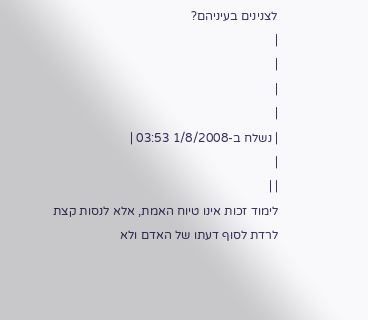לצנינים בעיניהם?
|
|
|
|
| נשלח ב-1/8/2008 03:53 |
|
| |
לימוד זכות אינו טיוח האמת, אלא לנסות קצת לרדת לסוף דעתו של האדם ולא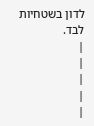לדון בשטחיות לבד.
|
|
|
|
|